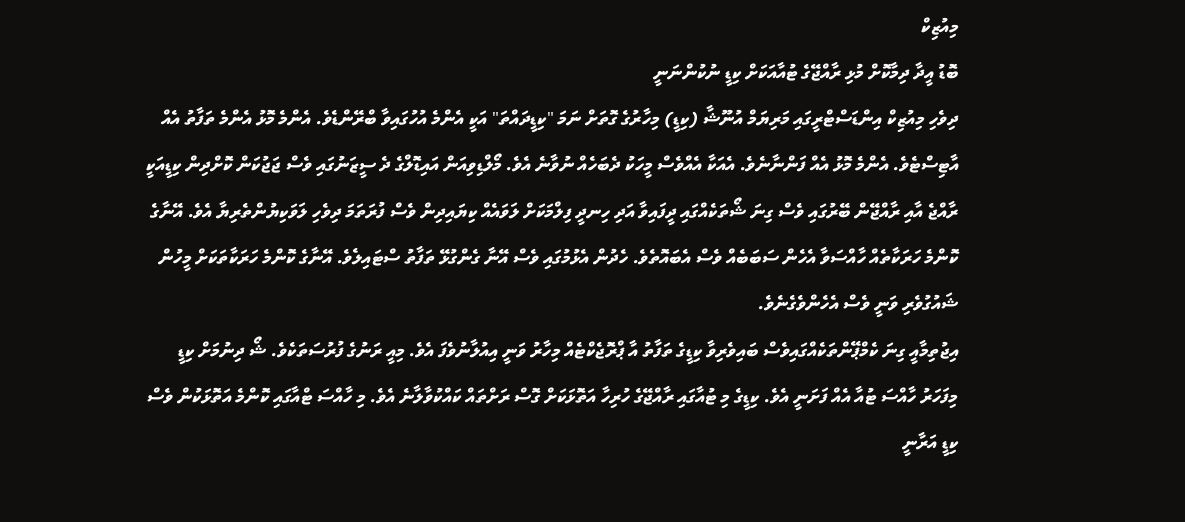މިއުޒިކް
ބޮޑު އީދާ ދިމާކޮށް މުޅި ރާއްޖޭގެ ޓުއާއަކަށް ކިޑީ ނުކުންނަނީ
ދިވެހި މިއުޒިކް އިންޑަސްޓްރީގައި މަރިޔަމް އުނޫޝާ (ކިޑީ) މިހާރުގެ ގޮތަށް ނަމަ "ކިޑީދައްތަ" އަކީ އެންމެ އުހުގައިވާ ބްރޭންޑެވެ. އެންމެ މޮޅު އެންމެ ތަފާތު އެއް އާޓިސްޓެވެ. އެންމެ މޮޅު އެއް ފަންނާނެވެ. އެއަކާ އެއްވެސް މީހަކު ދެބަހެއް ނުވާނެ އެވެ. މޯލްޑިވިއަން އައިޑޮލްގެ ދެ ސީޒަނުގައި ވެސް ޖަޖުކަން ކޮށްދިން ކިޑީއަކީ ރާއްޖެ އާއި ރާއްޖޭން ބޭރުގައި ވެސް ގިނަ ޝޯތަކެއްގައި ދީފައިވާ އަދި ހިނދީ ފިލްމަކަށް ލަވައެއް ކިޔައިދިން ވެސް ފުރަތަމަ ދިވެހި ލަވަކިޔުންތެރިޔާ އެވެ. އޭނާގެ ކޮންމެ ހަރަކާތެއް ހާއްސަވާ އެހެން ސަބަބެއް ވެސް އެބައޮތެވެ. ހެދުން އެޅުމުގައި ވެސް އޭނާ ގެންގުޅޭ ތަފާތު ސްޓައިލެވެ. އޭނާގެ ކޮންމެ ހަރަކާތަކަށް މީހުން ޝައުގުވެރި ވަނީ ވެސް އެހެންވެގެނެވެ.
އިޖުތިމާއީ ގިނަ ކެމްޕޭންތަކެއްގައިވެސް ބައިވެރިވާ ކިޑީގެ ތަފާތު އާ ޕްރޮޖެކްޓެއް މިހާރު ވަނީ އިއުލާނުވެފަ އެވެ. މިއީ ރަނުގެ ފުރުސަތަކެވެ. ޝޯ ދިނުމަށް ކިޑީ މިފަހަރު ހާއްސަ ޓުއާ އެއް ފަށަނީ އެވެ. ކިޑީގެ މި ޓުއާގައި ރާއްޖޭގެ ހުރިހާ އަތޮޅަކަށް ގޮސް ރަށްތައް ކައްކުވާލާނެ އެވެ. މި ހާއްސަ ޓްއާގައި ކޮންމެ އަތޮޅަކުން ވެސް ކިޑީ އަރާނީ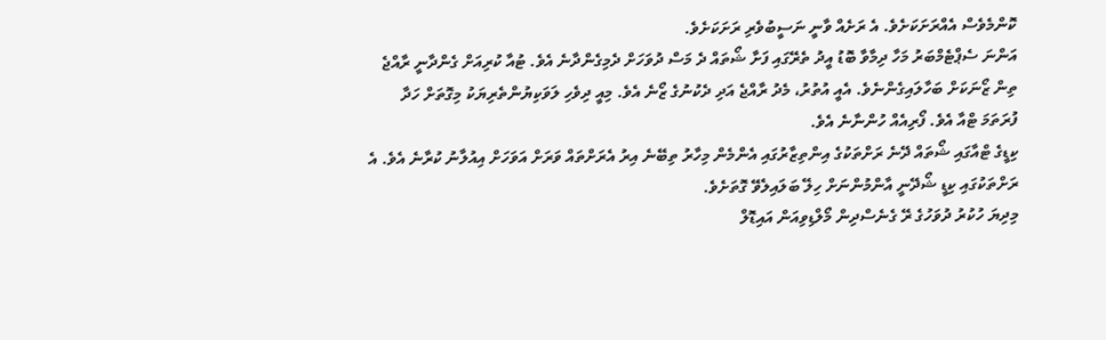ކޮންމެވެސް އެއްރަށަކަށެވެ. އެ ރަށެއް ވާނީ ނަސީބުވެރި ރަށަކަށެވެ.
އަންނަ ސެޕްޓެމްބަރު މަހާ ދިމާވާ ބޮޑު އީދު ތެރޭގައި ފަށާ ޝޯތައް ދެ މަސް ދުވަހަށް ދެމިގެންދާނެ އެވެ. ޓުއާ ކުރިއަށް ގެންދާނީ ރާއްޖެ ތިން ޒޯނަކަށް ބަހާލައިގެންނެވެ. އެއީ އުތުރު، މެދު ރާއްޖެ އަދި ދެކުނުގެ ޒޯނެ އެވެ. މިއީ ދިވެހި ލަވަކިޔުންތެރިޔަކު މިގޮތަށް ހަދާ ފުރަތަމަ ޓްއާ އެވެ. ފޯރިއެއް ހުންނާނެ އެވެ.
ކިޑީގެ ޓްއާގައި ޝޯތައް ދޭނެ ރަށްތަކުގެ އިންތިޒާރުގައި އެންމެން މިހާރު ތިބޭނެ އިރު އެރަށްތައް ވަރަށް އަވަހަށް އިއުލާނު ކުރާނެ އެވެ. އެ ރަށްތަކުގައި ކިޑީ ޝޯދޭނީ އާންމުންނަށް ހިލޭ ބަލައިލެވޭ ގޮތަށެވެ.
މިދިޔަ ހުކުރު ދުވަހުގެ ރޭ ގެނެސްދިން މޯލްޑިވިއަން އައިޑޮލް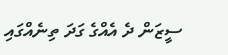ސީޒަން ދެ އެއްގެ ގަދަ ތިނެއްގައި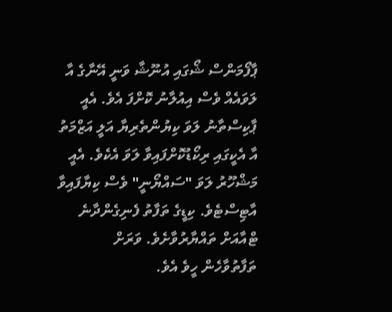ޕާފޯމަންސް ޝޯގައި އުނޫޝާ ވަނީ އޭނާގެ އާ ލަވައެއް ވެސް އިއުލާނު ކޮށްފަ އެވެ. އެއީ ޕާކިސްތާނު ލަވަ ކިޔުންތެރިޔާ އަލީ އަޒްމަތު އާ އެކީގައި ރިކޯޑުކޮށްފައިވާ ލަވަ އެކެވެ. އެއީ މަޝްހޫރު ލަވަ "ސައްޔޯނީ" ވެސް ކިޔާފައިވާ އާޓިސްޓެވެ. ކިޑީގެ ތަފާތު ފެނިގެންދާނެ ޓްއާއަށް ތައްޔާރުވާށެވެ. ވަރަށް ތަފާތުވާހެން ހީވެ އެވެ.